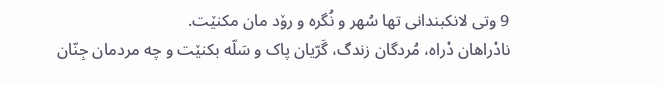9 وتی لانکبندانی تها سُهر و نُگره و رۆد مان مکنێت.
نادْراهان دْراه، مُردگان زندگ، گَرّیان پاک و سَلّه بکنێت و چه مردمان جِنّان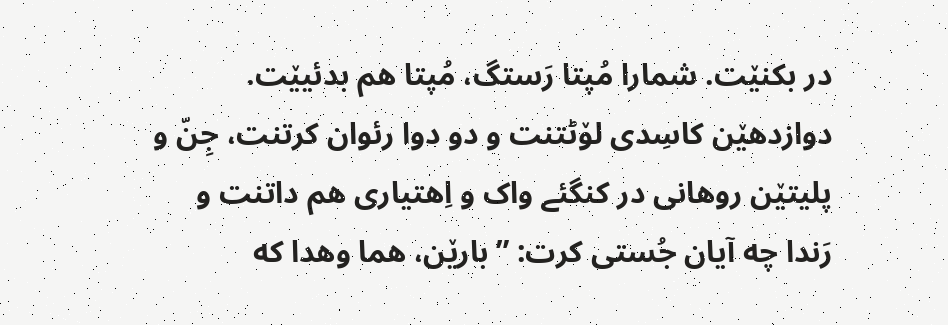در بکنێت. شمارا مُپتا رَستگ، مُپتا هم بدئیێت.
دوازدهێن کاسِدی لۆٹتنت و دو دوا رئوان کرتنت، جِنّ و پلیتێن روهانی در کنگئے واک و اِهتیاری هم داتنت و
رَندا چه آیان جُستی کرت: ”بارێن، هما وهدا که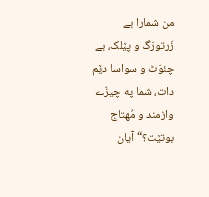من شمارا بے زَرتورَگ و پێلک، بے چئوَٹ و سواسا دێم دات، شما په چیزّے وازمند و مُهتاج بوتێت؟“ آیان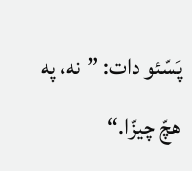پَسّئو دات: ”نه، په هچّ چیزّا.“